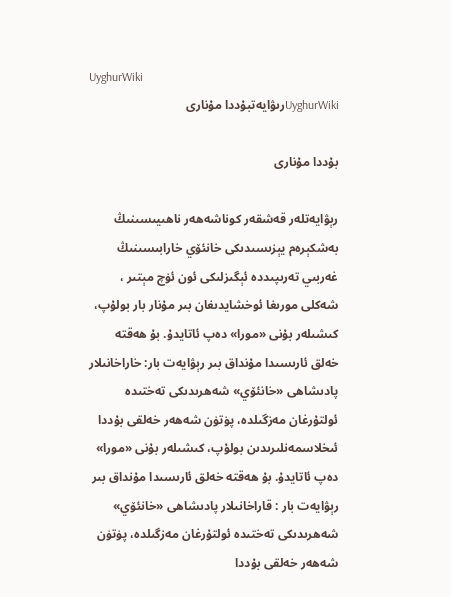UyghurWiki
UyghurWikiرىۋايەتبۇددا مۇنارى

بۇددا مۇنارى

رېۋايەتلەر قەشقەر كوناشەھەر ناھىيىسىنىڭ بەشكېرەم يېزىسىدىكى خانئۆي خارابىسىنىڭ غەربىي تەرىپىددە ئېگىزلىكى ئون ئۈچ مېتىر ، شەكلى مورىغا ئوخشايدىغان بىر مۇنار بار بولۇپ، كىشىلەر بۇنى «مورا» دەپ ئاتايدۇ. بۇ ھەقتە خەلق ئارىسىدا مۇنداق بىر رېۋايەت بار: خاراخانىلار پادىشاھى «خانئۆي» شەھرىدىكى تەختىدە ئولتۇرغان مەزگىلدە، پۈتۈن شەھەر خەلقى بۇددا ئىخلاسمەنلىرىدىن بولۇپ، كىشىلەر بۇنى «مورا» دەپ ئاتايدۇ. بۇ ھەقتە خەلق ئارىسىدا مۇنداق بىر رېۋايەت بار : قاراخانىلار پادىشاھى «خانئۆي» شەھرىدىكى تەختىدە ئولتۇرغان مەزگىلدە، پۈتۈن شەھەر خەلقى بۇددا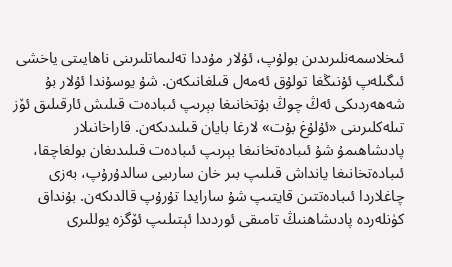ئىخلاسمەنلىرىدىن بولۇپ، ئۇلار مۇددا تەلىماتلىرىنى ناھايىتى ياخشى ئىگىلەپ ئۇنىڭغا تولۇق ئەمەل قىلغانىكەن. شۇ يوسۇندا ئۇلار بۇ شەھەردىكى ئەڭ چوڭ بۇتخانىغا بېرىپ ئىبادەت قىلىش ئارقىلىق ئۆز تىلەكلىرىنى «ئۇلۇغ بۇت» لارغا بايان قىلىدىكەن. قاراخانىلار پادىشاھىمۇ شۇ ئىبادەتخانىغا بېرىپ ئىبادەت قىلىدىغان بولغاچقا، ئىبادەتخانىغا يانداش قىلىپ بىر خان سارىيى سالدۇرۇپ، بەزى چاغلاردا ئىبادەتتىن قايتىپ شۇ سارايدا تۇرۇپ قالدىكەن. بۇنداق كۈنلەردە پادىشاھنىڭ تامىقى ئوردىدا ئېتىلىپ ئۆگزە يوللىرى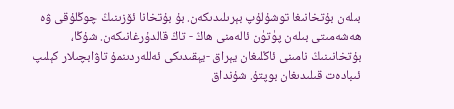بىلەن بۇتخانىغا توشۇلۇپ بېرىلىدىكەن. بۇ بۇتخانا ئۆزىنىڭ چوڭلۇقى ۋە ھەشەمىتى بىلەن پۈتۈن ئالەمنى ھاڭ - تاڭ قالدۇرغانىكەن. شۇڭا، بۇتخانىنىڭ نامىنى ئاڭلىغان يېراق -يېقىدىكى ئەللەردىنمۇ تاۋابچىلار كېلىپ ئىبادەت قىلىدىغان بوپتۇ. شۇنداق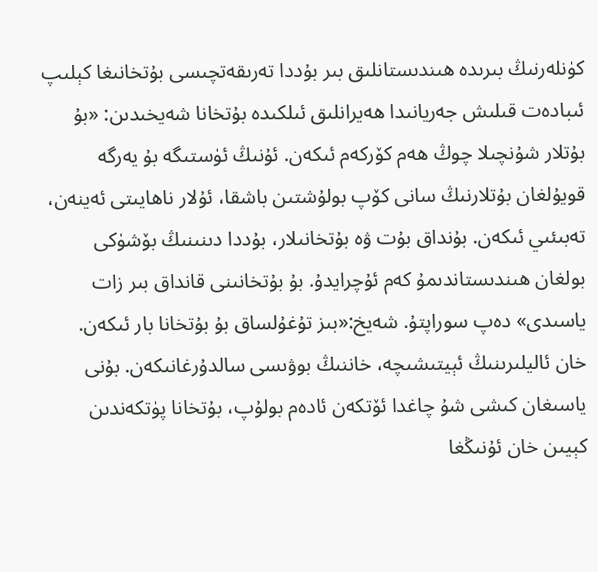كۈنلەرنىڭ بىرىدە ھىندىستانلىق بىر بۇددا تەرىقەتچىسى بۇتخانىغا كېلىپ ئىبادەت قىلىش جەريانىدا ھەيرانلىق ئىلكىدە بۇتخانا شەيخىدىن: «بۇ بۇتلار شۇنچىلا چوڭ ھەم كۆركەم ئىكەن. ئۇنىڭ ئۈستىگە بۇ يەرگە قويۇلغان بۇتلارنىڭ سانى كۆپ بولۇشتىن باشقا، ئۇلار ناھايىتى ئەينەن، تەبىئىي ئىكەن. بۇنداق بۇت ۋە بۇتخانىلار، بۇددا دىنىنىڭ بۆشۈكى بولغان ھىندىستاندىمۇ كەم ئۇچرايدۇ. بۇ بۇتخانىنى قانداق بىر زات ياسىدى» دەپ سوراپتۇ. شەيخ:«بىز تۇغۇلساق بۇ بۇتخانا بار ئىكەن. خان ئاليلىرىنىڭ ئېيتىشىچە، خاننىڭ بوۋىسى سالدۇرغانىكەن. بۇنى ياسىغان كىشى شۇ چاغدا ئۆتكەن ئادەم بولۇپ، بۇتخانا پۈتكەندىن كېيىن خان ئۇنىڭغا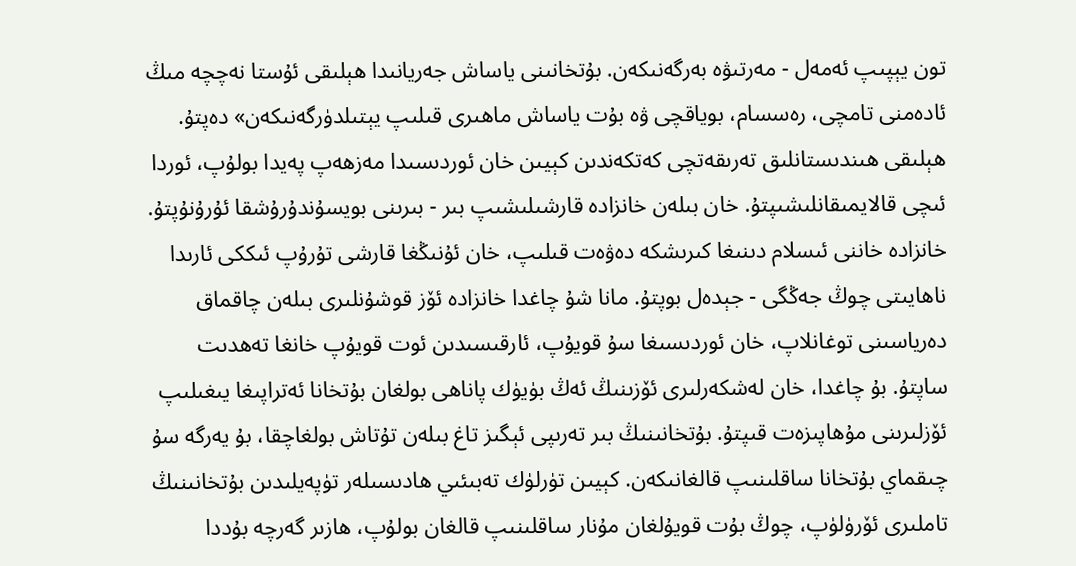تون يېپىپ ئەمەل - مەرتىۋە بەرگەنىكەن. بۇتخانىنى ياساش جەريانىدا ھېلىقى ئۇستا نەچچە مىڭ ئادەمنى تامچى، رەسسام، بوياقچى ۋە بۇت ياساش ماھىرى قىلىپ يېتىلدۈرگەنىكەن» دەپتۇ. ھېلىقى ھىندىستانلىق تەرىقەتچى كەتكەندىن كېيىن خان ئوردىسىدا مەزھەپ پەيدا بولۇپ، ئوردا ئىچى قالايمىقانلىشىپتۇ. خان بىلەن خانزادە قارشىلىشىپ بىر - بىرىنى بويسۇندۇرۇشقا ئۇرۇنۇپتۇ. خانزادە خاننى ئىسلام دىنىغا كىرىشكە دەۋەت قىلىپ، خان ئۇنىڭغا قارشى تۇرۇپ ئىككى ئارىدا ناھايىتى چوڭ جەڭگى - جېدەل بوپتۇ. مانا شۇ چاغدا خانزادە ئۆز قوشۇنلىرى بىلەن چاقماق دەرياسىنى توغانلاپ، خان ئوردىسىغا سۇ قويۇپ، ئارقىسىدىن ئوت قويۇپ خانغا تەھدىت ساپتۇ. بۇ چاغدا، خان لەشكەرلىرى ئۆزىنىڭ ئەڭ بۈيۈك پاناھى بولغان بۇتخانا ئەتراپىغا يىغىلىپ ئۆزلىرىنى مۇھاپىزەت قىپتۇ. بۇتخانىنىڭ بىر تەرىپى ئېگىز تاغ بىلەن تۇتاش بولغاچقا، بۇ يەرگە سۇ چىقماي بۇتخانا ساقلىنىپ قالغانىكەن. كېيىن تۈرلۈك تەبىئىي ھادىسىلەر تۈپەيلىدىن بۇتخانىنىڭ تاملىرى ئۆرۈلۈپ، چوڭ بۇت قويۇلغان مۇنار ساقلىنىپ قالغان بولۇپ، ھازىر گەرچە بۇددا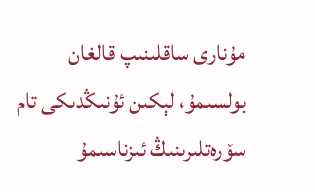مۇنارى ساقلىنىپ قالغان بولسىمۇ، لېكىن ئۇنىڭدىكى تام سۆرەتلىرىنىڭ ئىزناسىمۇ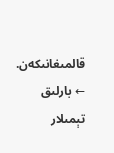قالمىغانىكەن.
← بارلىق تېمىلار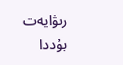رىۋايەت
بۇددا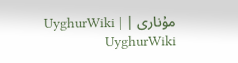مۇنارى | UyghurWiki | UyghurWiki